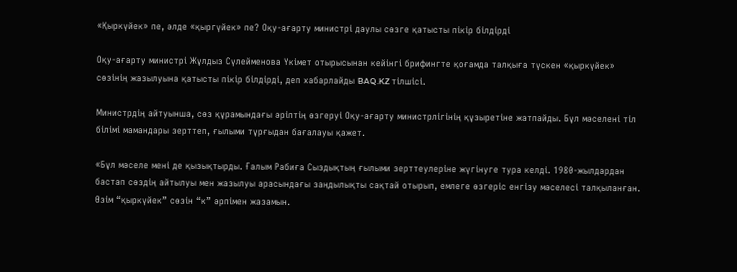«Қыркүйек» пе, әлде «қыргүйек» пе? Оқу-ағарту министрі даулы сөзге қатысты пікір білдірді

Оқу-ағарту министрі Жұлдыз Сүлейменова Үкімет отырысынан кейінгі брифингте қоғамда талқыға түскен «қыркүйек» сөзінің жазылуына қатысты пікір білдірді, деп хабарлайды BAQ.KZ тілшісі.

Министрдің айтуынша, сөз құрамындағы әріптің өзгеруі Оқу-ағарту министрлігінің құзыретіне жатпайды. Бұл мәселені тіл білімі мамандары зерттеп, ғылыми тұрғыдан бағалауы қажет.

«Бұл мәселе мені де қызықтырды. Ғалым Рабиға Сыздықтың ғылыми зерттеулеріне жүгінуге тура келді. 1980-жылдардан бастап сөздің айтылуы мен жазылуы арасындағы заңдылықты сақтай отырып, емлеге өзгеріс енгізу мәселесі талқыланған. Өзім “қыркүйек” сөзін “к” әрпімен жазамын.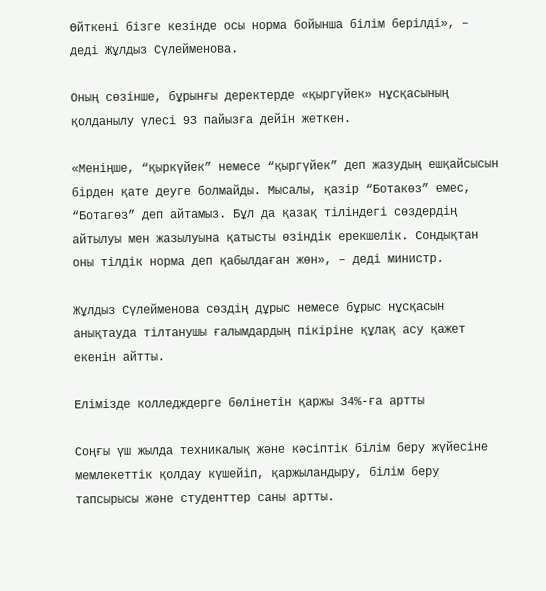Өйткені бізге кезінде осы норма бойынша білім берілді», – деді Жұлдыз Сүлейменова.

Оның сөзінше, бұрынғы деректерде «қыргүйек» нұсқасының қолданылу үлесі 93 пайызға дейін жеткен.

«Меніңше, “қыркүйек” немесе “қыргүйек” деп жазудың ешқайсысын бірден қате деуге болмайды. Мысалы, қазір “Ботакөз” емес, “Ботагөз” деп айтамыз. Бұл да қазақ тіліндегі сөздердің айтылуы мен жазылуына қатысты өзіндік ерекшелік. Сондықтан оны тілдік норма деп қабылдаған жөн», – деді министр.

Жұлдыз Сүлейменова сөздің дұрыс немесе бұрыс нұсқасын анықтауда тілтанушы ғалымдардың пікіріне құлақ асу қажет екенін айтты.

Елімізде колледждерге бөлінетін қаржы 34%-ға артты

Соңғы үш жылда техникалық және кәсіптік білім беру жүйесіне мемлекеттік қолдау күшейіп, қаржыландыру, білім беру тапсырысы және студенттер саны артты.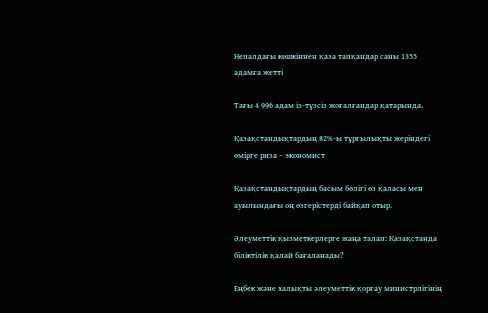Непалдағы көшкіннен қаза тапқандар саны 1355 адамға жетті

Тағы 4 996 адам із-түзсіз жоғалғандар қатарында.

Қазақстандықтардың 82%-ы тұрғылықты жеріндегі өмірге риза – экономист

Қазақстандықтардың басым бөлігі өз қаласы мен ауылындағы оң өзгерістерді байқап отыр.

Әлеуметтік қызметкерлерге жаңа талап: Қазақстанда біліктілік қалай бағаланады?

Еңбек және халықты әлеуметтік қорғау министрлігінің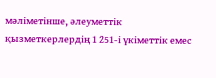мәліметінше, әлеуметтік қызметкерлердің 1 251-і үкіметтік емес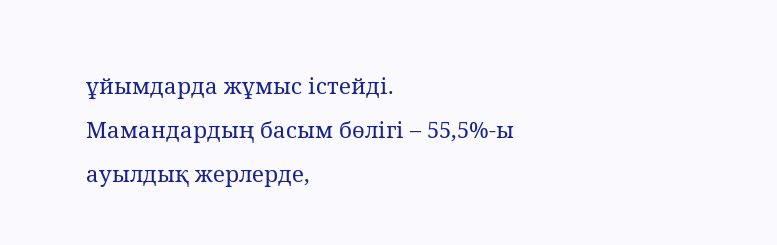ұйымдарда жұмыс істейді. Мамандардың басым бөлігі – 55,5%-ы ауылдық жерлерде,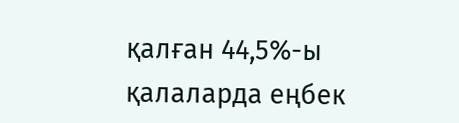қалған 44,5%-ы қалаларда еңбек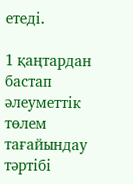етеді.

1 қаңтардан бастап әлеуметтік төлем тағайындау тәртібі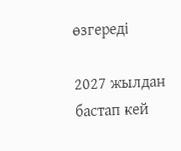өзгереді

2027 жылдан бастап кей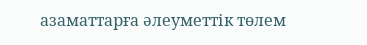азаматтарға әлеуметтік төлем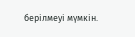берілмеуі мүмкін.